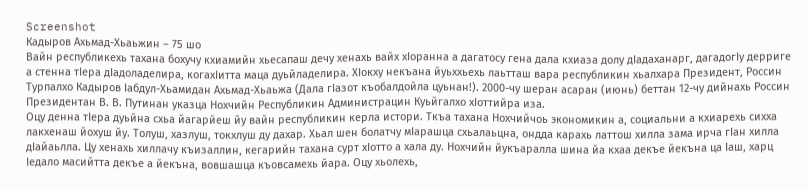Screenshot
Кадыров Ахьмад-Хьаьжин – 75 шо
Вайн республикехь тахана бохучу кхиамийн хьесапаш дечу хенахь вайх хIоранна а дагатосу гена дала кхиаза долу дIадаханарг, дагадогIу дерриге а стенна тIера дIадоладелира, когахIитта маца дуьйладелира. ХIокху некъана йуьххьехь лаьтташ вара республикин хьалхара Президент, Россин Турпалхо Кадыров Iабдул-Хьамидан Ахьмад-Хьаьжа (Дала гIазот къобалдойла цуьнан!). 2000-чу шеран асаран (июнь) беттан 12-чу дийнахь Россин Президентан В. В. Путинан указца Нохчийн Республикин Администрацин Куьйгалхо хIоттийра иза.
Оцу денна тIера дуьйна схьа йагарйеш йу вайн республикин керла истори. Ткъа тахана Нохчийчоь экономикин а, социальни а кхиарехь сихха лакхенаш йохуш йу. Толуш, хазлуш, токхлуш ду дахар. Хьал шен болатчу мIарашца схьалаьцна, ондда карахь латтош хилла зама ирча гIан хилла дIайаьлла. Цу хенахь хиллачу къизаллин, кегарийн тахана сурт хIотто а хала ду. Нохчийн йукъаралла шина йа кхаа декъе йекъна ца Iаш, харц Iедало масийтта декъе а йекъна, вовшашца къовсамехь йара. Оцу хьолехь,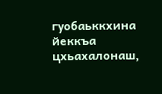гуобаьккхина йеккъа цхьахалонаш,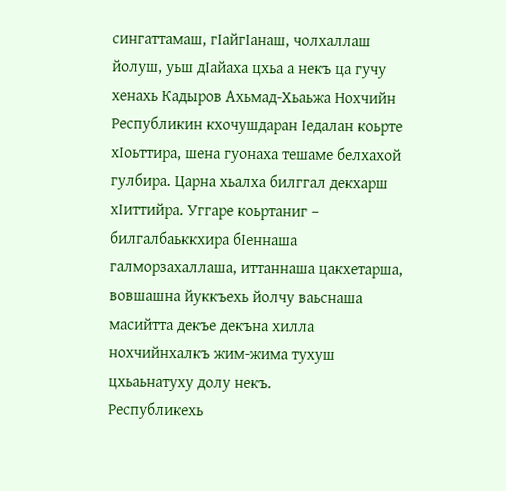сингаттамаш, гIайгIанаш, чолхаллаш йолуш, уьш дIайаха цхьа а некъ ца гучу хенахь Кадыров Ахьмад-Хьаьжа Нохчийн Республикин кхочушдаран Iедалан коьрте хIоьттира, шена гуонаха тешаме белхахой гулбира. Царна хьалха билггал декхарш хIиттийра. Уггаре коьртаниг – билгалбаьккхира бIеннаша галморзахаллаша, иттаннаша цакхетарша, вовшашна йуккъехь йолчу ваьснаша масийтта декъе декъна хилла нохчийнхалкъ жим-жима тухуш цхьаьнатуху долу некъ.
Республикехь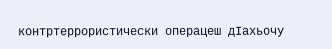контртеррористически операцеш дIахьочу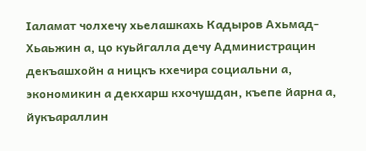Iаламат чолхечу хьелашкахь Кадыров Ахьмад-Хьаьжин а, цо куьйгалла дечу Администрацин декъашхойн а ницкъ кхечира социальни а, экономикин а декхарш кхочушдан, къепе йарна а, йукъараллин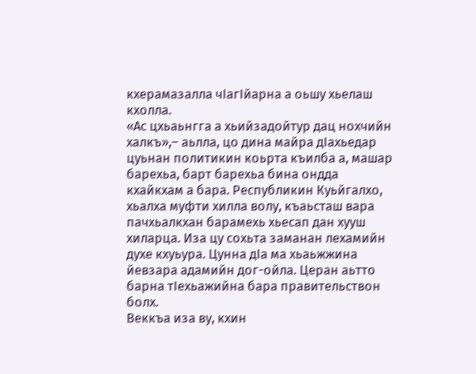кхерамазалла чIагIйарна а оьшу хьелаш кхолла.
«Ас цхьаьнгга а хьийзадойтур дац нохчийн халкъ»,– аьлла, цо дина майра дIахьедар цуьнан политикин коьрта къилба а, машар барехьа, барт барехьа бина ондда кхайкхам а бара. Республикин Куьйгалхо, хьалха муфти хилла волу, къаьсташ вара пачхьалкхан барамехь хьесап дан хууш хиларца. Иза цу сохьта заманан лехамийн духе кхуьура. Цунна дIа ма хьаьжжина йевзара адамийн дог-ойла. Церан аьтто барна тIехьажийна бара правительствон болх.
Веккъа иза ву, кхин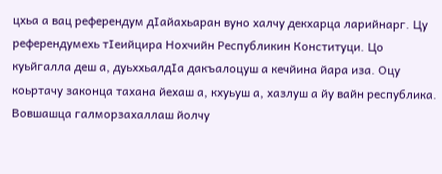цхьа а вац референдум дIайахьаран вуно халчу декхарца ларийнарг. Цу референдумехь тIеийцира Нохчийн Республикин Конституци. Цо куьйгалла деш а, дуьххьалдIа дакъалоцуш а кечйина йара иза. Оцу коьртачу законца тахана йехаш а, кхуьуш а, хазлуш а йу вайн республика.
Вовшашца галморзахаллаш йолчу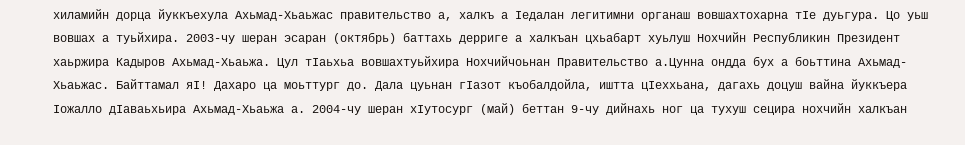хиламийн дорца йуккъехула Ахьмад-Хьаьжас правительство а, халкъ а Iедалан легитимни органаш вовшахтохарна тIе дуьгура. Цо уьш вовшах а туьйхира. 2003-чу шеран эсаран (октябрь) баттахь дерриге а халкъан цхьабарт хуьлуш Нохчийн Республикин Президент хаьржира Кадыров Ахьмад-Хьаьжа. Цул тIаьхьа вовшахтуьйхира Нохчийчоьнан Правительство а.Цунна ондда бух а боьттина Ахьмад-Хьаьжас. Байттамал яI! Дахаро ца моьттург до. Дала цуьнан гIазот къобалдойла, иштта цIеххьана, дагахь доцуш вайна йуккъера Iожалло дIаваьхьира Ахьмад-Хьаьжа а. 2004-чу шеран хIутосург (май) беттан 9-чу дийнахь ног ца тухуш сецира нохчийн халкъан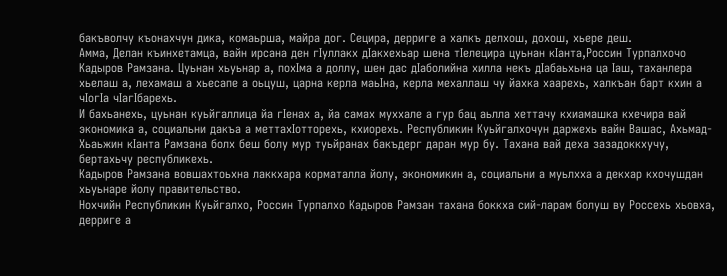бакъволчу къонахчун дика, комаьрша, майра дог. Сецира, дерриге а халкъ делхош, дохош, хьере деш.
Амма, Делан къинхетамца, вайн ирсана ден гIуллакх дIакхехьар шена тIелецира цуьнан кIанта,Россин Турпалхочо Кадыров Рамзана. Цуьнан хьуьнар а, похIма а доллу, шен дас дIаболийна хилла некъ дIабаьхьна ца Iаш, таханлера хьелаш а, лехамаш а хьесапе а оьцуш, царна керла маьIна, керла мехаллаш чу йахка хаарехь, халкъан барт кхин а чIогIа чIагIбарехь.
И бахьанехь, цуьнан куьйгаллица йа гIенах а, йа самах муххале а гур бац аьлла хеттачу кхиамашка кхечира вай экономика а, социальни дакъа а меттахIотторехь, кхиорехь. Республикин Куьйгалхочун даржехь вайн Вашас, Ахьмад-Хьаьжин кIанта Рамзана болх беш болу мур туьйранах бакъдерг даран мур бу. Тахана вай деха зазадоккхучу, бертахьчу республикехь.
Кадыров Рамзана вовшахтоьхна лаккхара корматалла йолу, экономикин а, социальни а муьлхха а декхар кхочушдан хьуьнаре йолу правительство.
Нохчийн Республикин Куьйгалхо, Россин Турпалхо Кадыров Рамзан тахана боккха сий-ларам болуш ву Россехь хьовха, дерриге а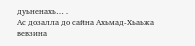дуьненахь… .
Ас дозалла до сайна Ахьмад-Хьаьжа вевзина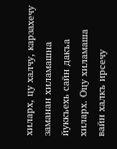хиларх, цу халчу, карзахечу заманан хиламашна йуккъехь сайн дакъа хиларх. Оцу хиламаша вайн халкъ ирсечу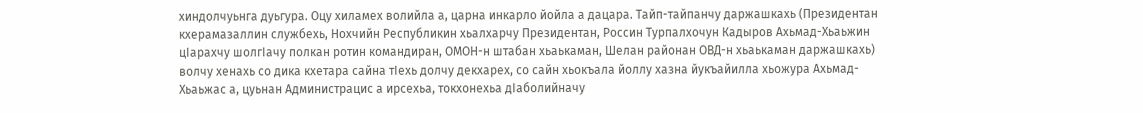хиндолчуьнга дуьгура. Оцу хиламех волийла а, царна инкарло йойла а дацара. Тайп-тайпанчу даржашкахь (Президентан кхерамазаллин службехь, Нохчийн Республикин хьалхарчу Президентан, Россин Турпалхочун Кадыров Ахьмад-Хьаьжин цIарахчу шолгIачу полкан ротин командиран, ОМОН-н штабан хьаькаман, Шелан районан ОВД-н хьаькаман даржашкахь) волчу хенахь со дика кхетара сайна тIехь долчу декхарех, со сайн хьокъала йоллу хазна йукъайилла хьожура Ахьмад-Хьаьжас а, цуьнан Администрацис а ирсехьа, токхонехьа дIаболийначу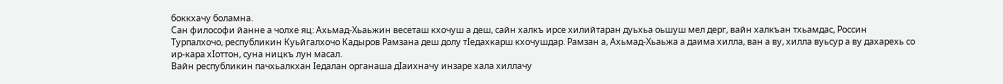боккхачу боламна.
Сан философи йанне а чолхе яц: Ахьмад-Хьаьжин весеташ кхочуш а деш, сайн халкъ ирсе хилийтаран дуьхьа оьшуш мел дерг, вайн халкъан тхьамдас, Россин Турпалхочо, республикин Куьйгалхочо Кадыров Рамзана деш долу тIедахкарш кхочушдар. Рамзан а, Ахьмад-Хьаьжа а даима хилла, ван а ву, хилла вуьсур а ву дахарехь со ир-кара хIоттон, суна ницкъ лун масал.
Вайн республикин пачхьалкхан Iедалан органаша дIаихначу инзаре хала хиллачу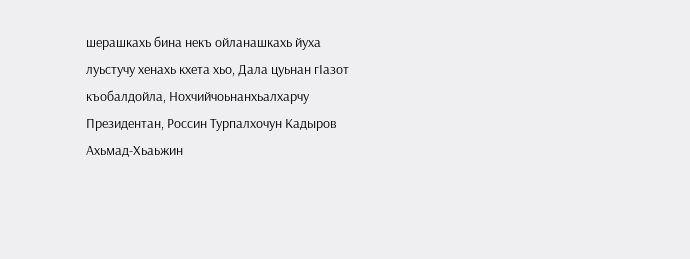шерашкахь бина некъ ойланашкахь йуха луьстучу хенахь кхета хьо, Дала цуьнан гIазот къобалдойла, Нохчийчоьнанхьалхарчу Президентан, Россин Турпалхочун Кадыров Ахьмад-Хьаьжин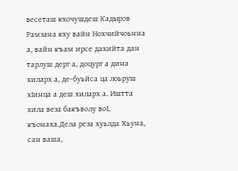весеташ кхочушдеш Кадыров Рамзана кху вайн Нохчийчоьнна а, вайн къам ирсе дахийта дан тарлуш дерг а, доцург а дина хиларх а, де-буьйса ца лоьруш хIинца а деш хиларх а. Иштта хила веза бакъволу воI, къонаха.Дела реза хуьлда Хьуна, сан ваша,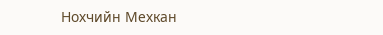Нохчийн Мехкан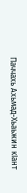Паччахь Ахьмад-Хьаьжин кIант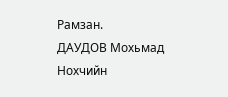Рамзан.
ДАУДОВ Мохьмад
Нохчийн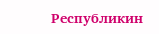Республикин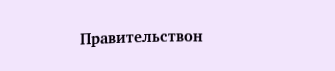Правительствон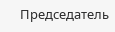Председатель